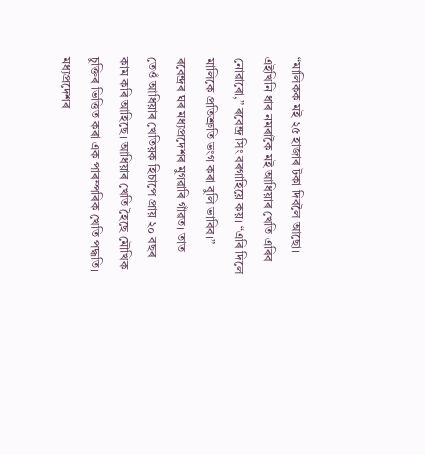“মালিকক মই ২৫ হাজাৰ টকা দিবলৈ আছো। এইখিনি ধাৰ নমৰাকৈ মই আধিয়াৰ খেতি এৰিব নোৱাৰো,” ৰবেন্দ্ৰ সিং বৰগাহিয়ে কয়। “এৰি দিলে মালিকে প্ৰতিশ্ৰুতি ভংগ কৰা বুলি ভাবিব।”
ৰবেন্দ্ৰৰ ঘৰ মধ্যপ্ৰদেশৰ মুগৱাৰি গাঁৱত। তাত তেওঁ আধিয়াৰ খেতিয়ক হিচাপে প্ৰায় ২০ বছৰ কাম কৰি আহিছে। আধিয়াৰ খেতি হৈছে মৌখিক চুক্তিৰ ভিত্তিত কৰা এক পাৰম্পৰিক খেতি পদ্ধতি। মধ্যপ্ৰদেশৰ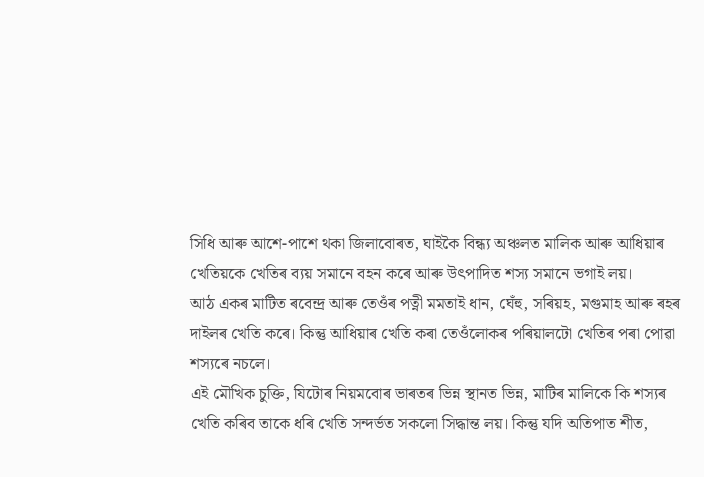সিধি আৰু আশে-পাশে থকা জিলাবোৰত, ঘাইকৈ বিন্ধ্য অঞ্চলত মালিক আৰু আধিয়াৰ খেতিয়কে খেতিৰ ব্যয় সমানে বহন কৰে আৰু উৎপাদিত শস্য সমানে ভগাই লয়।
আঠ একৰ মাটিত ৰবেন্দ্ৰ আৰু তেওঁৰ পত্নী মমতাই ধান, ঘেঁহু, সৰিয়হ, মগুমাহ আৰু ৰহৰ দাইলৰ খেতি কৰে। কিন্তু আধিয়াৰ খেতি কৰা তেওঁলোকৰ পৰিয়ালটো খেতিৰ পৰা পোৱা শস্যৰে নচলে।
এই মৌখিক চুক্তি, যিটোৰ নিয়মবোৰ ভাৰতৰ ভিন্ন স্থানত ভিন্ন, মাটিৰ মালিকে কি শস্যৰ খেতি কৰিব তাকে ধৰি খেতি সন্দৰ্ভত সকলো সিদ্ধান্ত লয়। কিন্তু যদি অতিপাত শীত,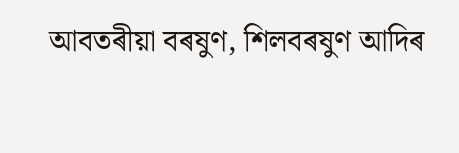আবতৰীয়া বৰষুণ, শিলবৰষুণ আদিৰ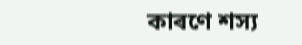কাৰণে শস্য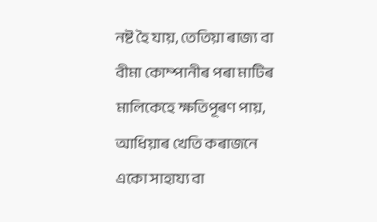নষ্ট হৈ যায়, তেতিয়া ৰাজ্য বা বীমা কোম্পানীৰ পৰা মাটিৰ মালিকেহে ক্ষতিপূৰণ পায়, আধিয়াৰ খেতি কৰাজনে একো সাহায্য বা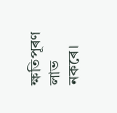ক্ষতিপূৰণ লাভ নকৰে।